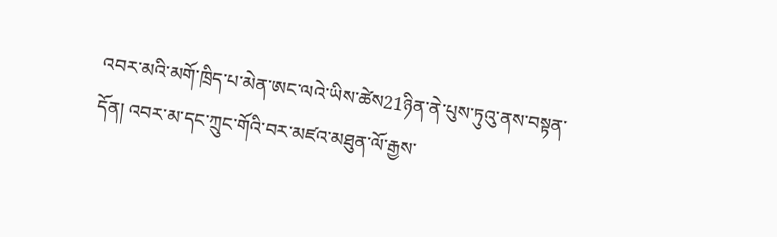འབར་མའི་མགོ་ཁྲིད་པ་མེན་ཨང་ལའེ་ཡིས་ཚེས21ཉིན་ནེ་པུས་ཏུའུ་ནས་བསྟན་དོན། འབར་མ་དང་ཀྲུང་གོའི་བར་མཛའ་མཐུན་ལོ་རྒྱས་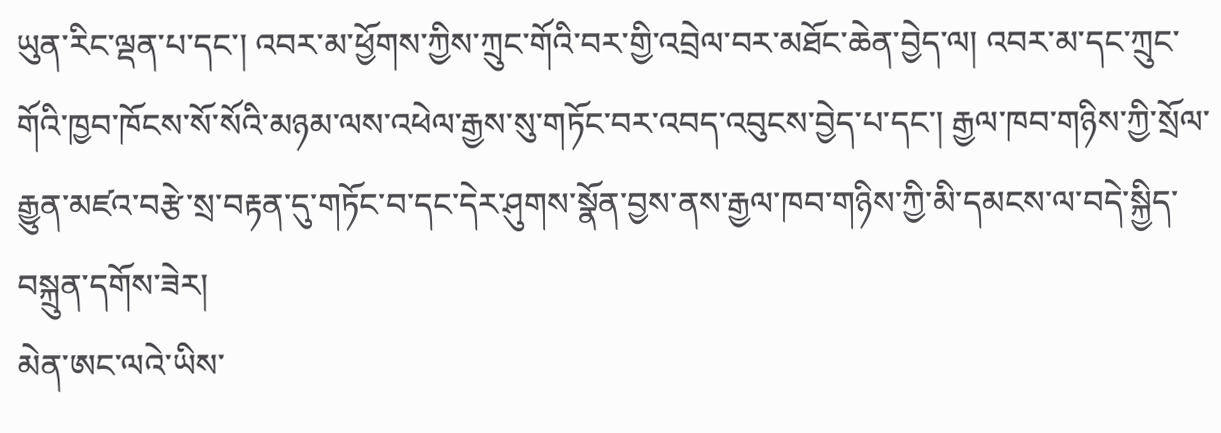ཡུན་རིང་ལྡན་པ་དང་། འབར་མ་ཕྱོགས་ཀྱིས་ཀྲུང་གོའི་བར་གྱི་འབྲེལ་བར་མཐོང་ཆེན་བྱེད་ལ། འབར་མ་དང་ཀྲུང་གོའི་ཁྱབ་ཁོངས་སོ་སོའི་མཉམ་ལས་འཕེལ་རྒྱས་སུ་གཏོང་བར་འབད་འབུངས་བྱེད་པ་དང་། རྒྱལ་ཁབ་གཉིས་ཀྱི་སྲོལ་རྒྱུན་མཛའ་བརྩེ་སྲ་བརྟན་དུ་གཏོང་བ་དང་དེར་ཤུགས་སྣོན་བྱས་ནས་རྒྱལ་ཁབ་གཉིས་ཀྱི་མི་དམངས་ལ་བདེ་སྐྱིད་བསྐྲུན་དགོས་ཟེར།
མེན་ཨང་ལའེ་ཡིས་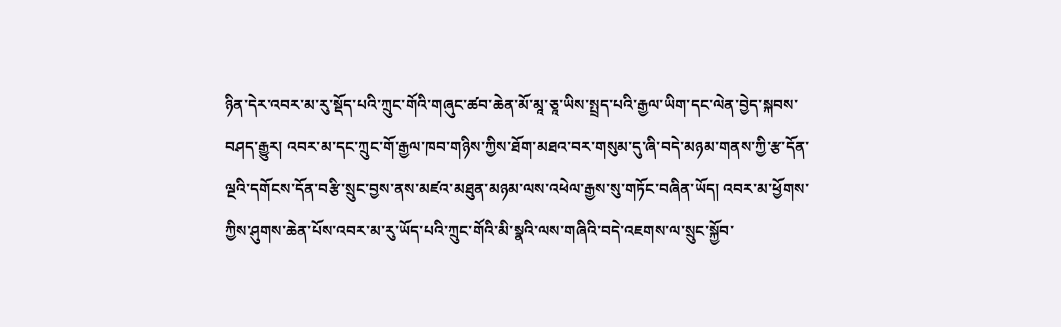ཉིན་དེར་འབར་མ་རུ་སྡོད་པའི་ཀྲུང་གོའི་གཞུང་ཚབ་ཆེན་མོ་མཱ་ཅཱ་ཡིས་སྤྲད་པའི་རྒྱལ་ཡིག་དང་ལེན་བྱེད་སྐབས་བཤད་རྒྱུར། འབར་མ་དང་ཀྲུང་གོ་རྒྱལ་ཁབ་གཉིས་ཀྱིས་ཐོག་མཐའ་བར་གསུམ་དུ་ཞི་བདེ་མཉམ་གནས་ཀྱི་རྩ་དོན་ལྔའི་དགོངས་དོན་བརྩི་སྲུང་བྱས་ནས་མཛའ་མཐུན་མཉམ་ལས་འཕེལ་རྒྱས་སུ་གཏོང་བཞིན་ཡོད། འབར་མ་ཕྱོགས་ཀྱིས་ཤུགས་ཆེན་པོས་འབར་མ་རུ་ཡོད་པའི་ཀྲུང་གོའི་མི་སྣའི་ལས་གཞིའི་བདེ་འཇགས་ལ་སྲུང་སྐྱོབ་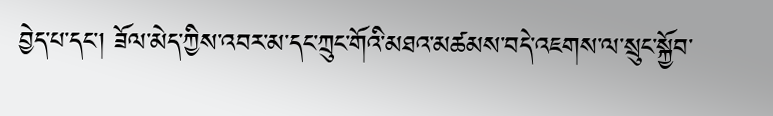བྱེད་པ་དང་། ཟོལ་མེད་ཀྱིས་འབར་མ་དང་ཀྲུང་གོའི་མཐའ་མཚམས་བདེ་འཇགས་ལ་སྲུང་སྐྱོབ་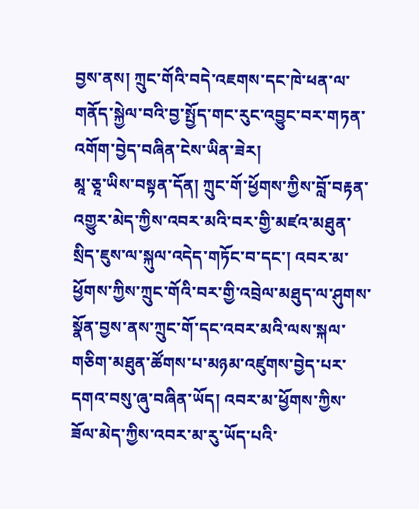བྱས་ནས། ཀྲུང་གོའི་བདེ་འཇགས་དང་ཁེ་ཕན་ལ་གནོད་སྐྱེལ་བའི་བྱ་སྤྱོད་གང་རུང་འབྱུང་བར་གཏན་འགོག་བྱེད་བཞིན་ངེས་ཡིན་ཟེར།
མཱ་ཅཱ་ཡིས་བསྟན་དོན། ཀྲུང་གོ་ཕྱོགས་ཀྱིས་བློ་བརྟན་འགྱུར་མེད་ཀྱིས་འབར་མའི་བར་གྱི་མཛའ་མཐུན་སྲིད་ཇུས་ལ་སྐུལ་འདེད་གཏོང་བ་དང་། འབར་མ་ཕྱོགས་ཀྱིས་ཀྲུང་གོའི་བར་གྱི་འབྲེལ་མཐུད་ལ་ཤུགས་སྣོན་བྱས་ནས་ཀྲུང་གོ་དང་འབར་མའི་ལས་སྐལ་གཅིག་མཐུན་ཚོགས་པ་མཉམ་འཛུགས་བྱེད་པར་དགའ་བསུ་ཞུ་བཞིན་ཡོད། འབར་མ་ཕྱོགས་ཀྱིས་ཟོལ་མེད་ཀྱིས་འབར་མ་རུ་ཡོད་པའི་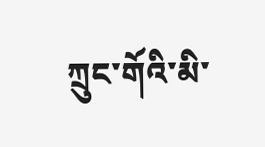ཀྲུང་གོའི་མི་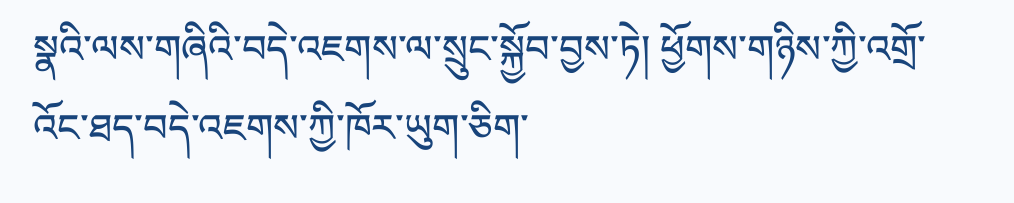སྣའི་ལས་གཞིའི་བདེ་འཇགས་ལ་སྲུང་སྐྱོབ་བྱས་ཏེ། ཕྱོགས་གཉིས་ཀྱི་འགྲོ་འོང་ཐད་བདེ་འཇགས་ཀྱི་ཁོར་ཡུག་ཅིག་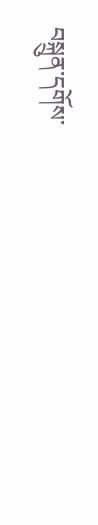བསྐྲུན་དགོས་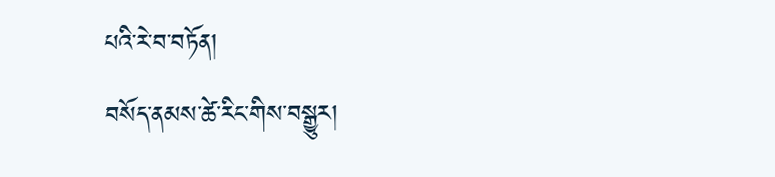པའི་རེ་བ་བཏོན།
བསོད་ནམས་ཚེ་རིང་གིས་བསྒྱུར།